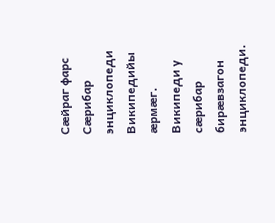Сæйраг фарс
Сæрибар энциклопеди Википедийы æрмæг.
Википеди у сæрибар бирæвзагон энциклопеди.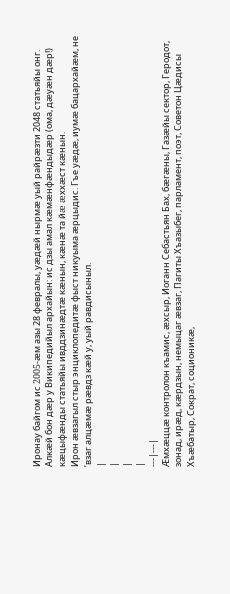Иронау байгом ис 2005-æм азы 28 февралы, уæдæй нырмæ уый райрæзти 2048 статьяйы онг. Алкæй бон дæр у Википедийыл архайын: ис дзы амал кæмæнфæндыдæр (ома, дæуæн дæр!) кæцыфæнды статьяйы ивддзинæдтæ кæнын, кæнæ та йæ æххæст кæнын.
Ирон æвзагыл стыр энциклопедитæ фыст никуыма æрцыдис. Гъе уæдæ, иумæ бацархайæм, не ’взаг алцæмæ рæвдз кæй у, уый равдисыныл.
|
|
|
|
---|---|
Æмхæццæ контролон къамис, æхсыр, Иоганн Себастьян Бах, бæгæны, Газæйы сектор, Геродот, зонад, ирæд, кæрдзын, немыцаг æвзаг, Пагиты Хъазыбег, парламент, поэт, Советон Цæдисы Хъæбатыр, Сократ, соционикæ,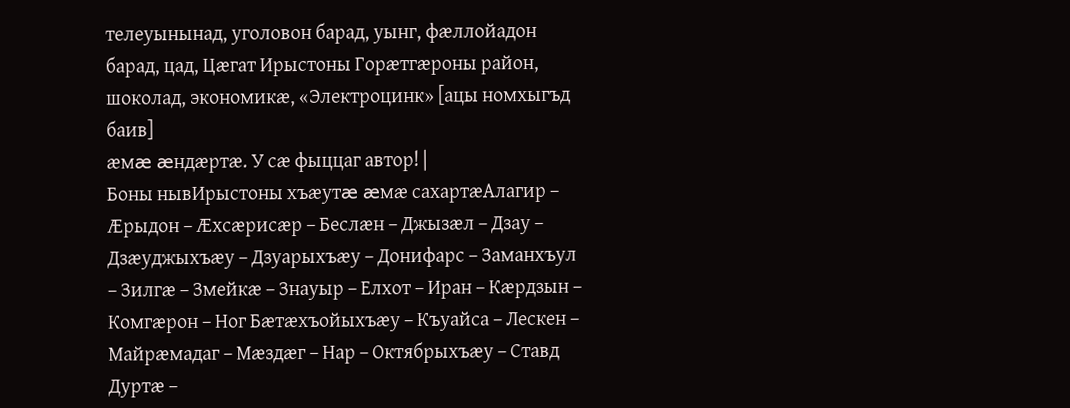телеуынынад, уголовон барад, уынг, фæллойадон барад, цад, Цæгат Ирыстоны Горæтгæроны район, шоколад, экономикæ, «Электроцинк» [ацы номхыгъд баив]
æмæ æндæртæ. У сæ фыццаг автор! |
Боны нывИрыстоны хъæутæ æмæ сахартæАлагир – Æрыдон – Æхсæрисæр – Беслæн – Джызæл – Дзау – Дзæуджыхъæу – Дзуарыхъæу – Донифарс – Заманхъул – Зилгæ – Змейкæ – Знауыр – Елхот – Иран – Кæрдзын – Комгæрон – Ног Бæтæхъойыхъæу – Къуайса – Лескен – Майрæмадаг – Мæздæг – Нар – Октябрыхъæу – Ставд Дуртæ –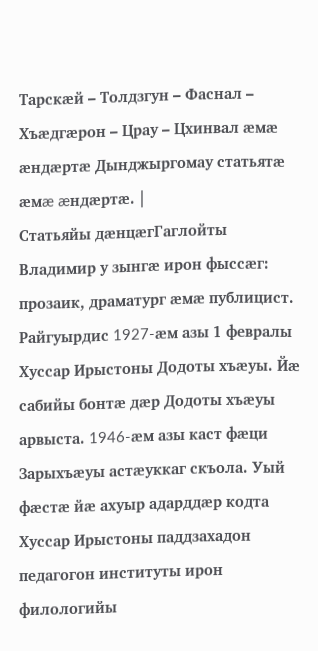Тарскæй – Толдзгун – Фаснал – Хъæдгæрон – Црау – Цхинвал æмæ æндæртæ Дынджыргомау статьятæ
æмæ æндæртæ. |
Статьяйы дæнцæгГаглойты Владимир у зынгæ ирон фыссæг: прозаик, драматург æмæ публицист. Райгуырдис 1927-æм азы 1 февралы Хуссар Ирыстоны Додоты хъæуы. Йæ сабийы бонтæ дæр Додоты хъæуы арвыста. 1946-æм азы каст фæци Зарыхъæуы астæуккаг скъола. Уый фæстæ йæ ахуыр адарддæр кодта Хуссар Ирыстоны паддзахадон педагогон институты ирон филологийы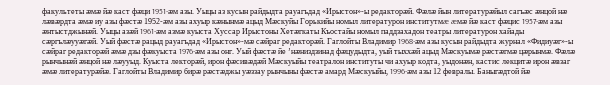факультеты æмæ йæ каст фæци 1951-æм азы. Уыцы аз кусын райдыдта рауагъдад «Ирыстон»-ы редакторæй. Фæлæ йын литературæйыл сагъæс æнцой нæ лæвæрдта æмæ иу азы фæстæ 1952-æм азы ахуыр кæнынмæ ацыд Мæскуйы Горькийы номыл литературон институтмæ æмæ йæ каст фæцис 1957-æм азы æнтыстджынæй. Уыцы азæй 1961-æм азмæ куыста Хуссар Ирыстоны Хетæгкаты Къостайы номыл паддзахадон театры литературон хайады сæргълæууæгæй. Уый фæстæ рацыд рауагъдад «Ирыстон»-мæ сæйраг редакторæй. Гаглойты Владимир 1968-æм азы кусын райдыдта журнал «Фидиуæг»-ы сæйраг редакторæй æмæ дзы фæкуыста 1976-æм азы онг. Уый фæстæ йе ’нæниздзинад фæцудыдта, уый тыххæй ацыд Мæскуымæ рæстæгмæ цæрынмæ. Фæлæ рынчынæй æнцой нæ лæууыд. Куыста лекторæй, ирон фæсивæдæй Мæскуыйы театралон институты чи ахуыр кодта, уыдонæн, кастис лекцитæ ирон æвзаг æмæ литературæйæ. Гаглойты Владимир бирæ рæстæджы уæззау рынчыны фæстæ амард Мæскуыйы, 1996-æм азы 12 февралы. Баныгæдтой йæ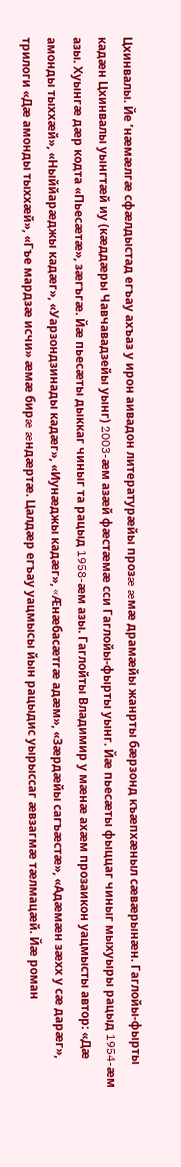Цхинвалы. Йе ’нæмæлгæ сфæлдыстад егъау ахъаз у ирон аивадон литературæйы прозæ æмæ драмæйы жанрты бæрзонд къæпхæныл сæвæрынæн. Гаглойы-фырты кадæн Цхинвалы уынгтæй иу (кæддæры Чавчавадзейы уынг) 2003-æм азæй фæстæмæ сси Гаглойы-фырты уынг. Йæ пьесæты фыццаг чиныг мыхуыры рацыд 1954-æм азы. Хуынгæ дæр кодта «Пьесæтæ», зæгъгæ. Йæ пьесæты дыккаг чиныг та рацыд 1958-æм азы. Гаглойты Владимир у мæнæ ахæм прозаикон уацмысты автор: «Дæ амонды тыххæй», «Ныййарæджы кадæг», «Уарзондзинады кадæг», «Иунæджы кадæг», «Æнæбасæтгæ адæм», «Зæрдæйы сагъæстæ», «Адæмæн зæхх у сæ дарæг», трилоги «Дæ амонды тыххæй», «Гъе мардзæ исчи» æмæ бирæ æндæртæ. Цалдæр егъау уацмысы йын рацыдис уырыссаг æвзагмæ тæлмацæй. Йæ роман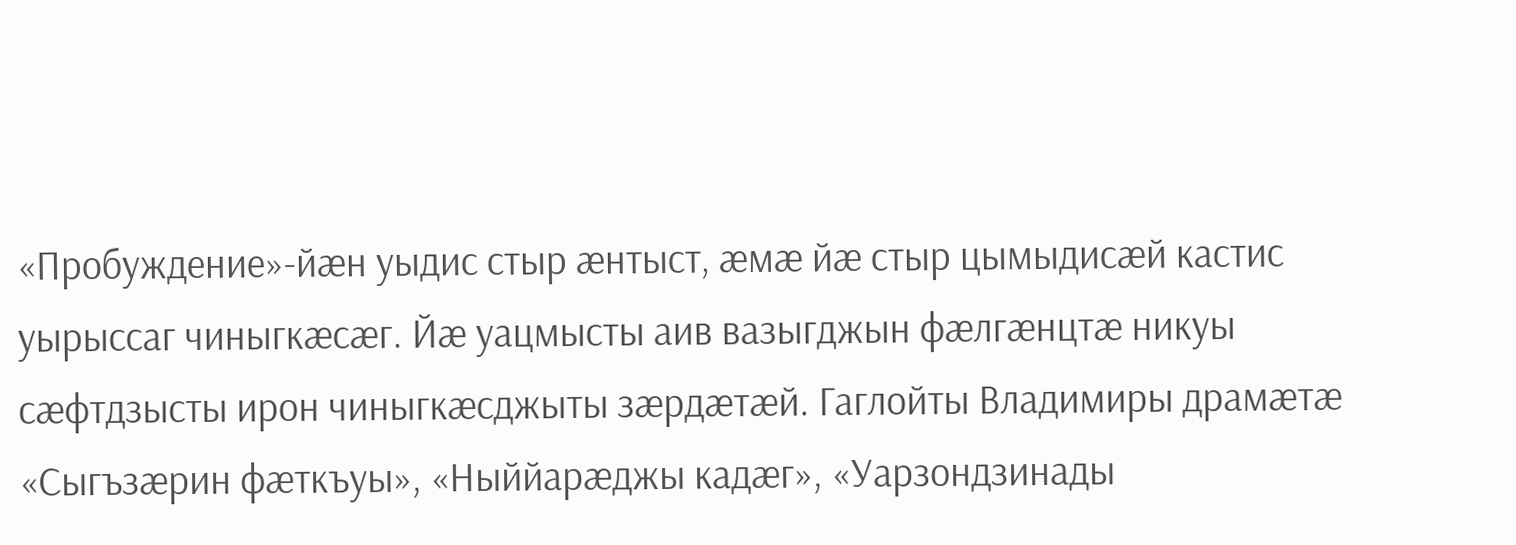«Пробуждение»-йæн уыдис стыр æнтыст, æмæ йæ стыр цымыдисæй кастис уырыссаг чиныгкæсæг. Йæ уацмысты аив вазыгджын фæлгæнцтæ никуы сæфтдзысты ирон чиныгкæсджыты зæрдæтæй. Гаглойты Владимиры драмæтæ «Сыгъзæрин фæткъуы», «Ныййарæджы кадæг», «Уарзондзинады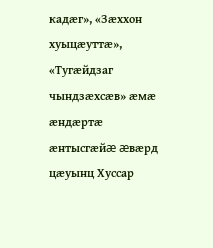кадæг», «Зæххон хуыцæуттæ», «Тугæйдзаг чындзæхсæв» æмæ æндæртæ æнтысгæйæ æвæрд цæуынц Хуссар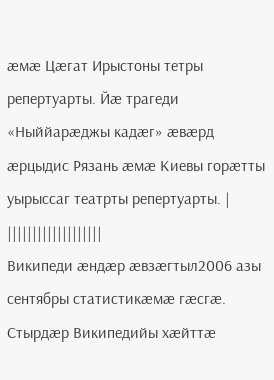æмæ Цæгат Ирыстоны тетры репертуарты. Йæ трагеди «Ныййарæджы кадæг» æвæрд æрцыдис Рязань æмæ Киевы горæтты уырыссаг театрты репертуарты. |
|||||||||||||||||||
Википеди æндæр æвзæгтыл2006 азы сентябры статистикæмæ гæсгæ. Стырдæр Википедийы хæйттæ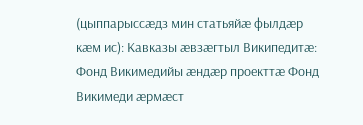(цыппарыссæдз мин статьяйæ фылдæр кæм ис): Кавказы æвзæгтыл Википедитæ: Фонд Викимедийы æндæр проекттæ Фонд Викимеди æрмæст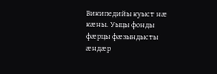Википедийы куыст нæ кæны. Уыцы фонды фæрцы фæзындысты æндæр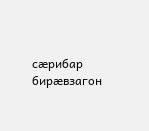сæрибар бирæвзагон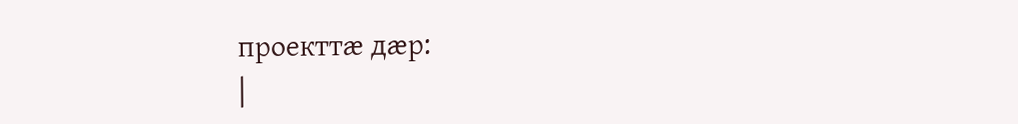проекттæ дæр:
|